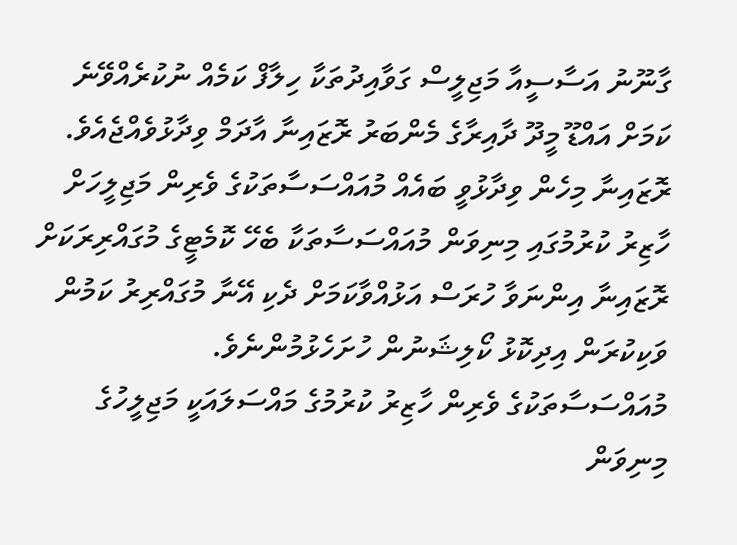ގާނޫނު އަސާސީއާ މަޖިލީސް ގަވާއިދުތަކާ ހިލާފް ކަމެއް ނުކުރެއްވޭނެ ކަމަށް އައްޑޫ މީދޫ ދާއިރާގެ މެންބަރު ރޮޒައިނާ އާދަމް ވިދާޅުވެއްޖެއެވެ. ރޮޒައިނާ މިހެން ވިދާޅުވީ ބައެއް މުއައްސަސާތަކުގެ ވެރިން މަޖިލީހަށް ހާޒިރު ކުރުމުގައި މިނިވަން މުއައްސަސާތަކާ ބެހޭ ކޮމެޓީގެ މުގައްރިރަކަށް ރޮޒައިނާ އިންނަވާ ހުރަސް އަޅުއްވާކަމަށް ދެކި އޭނާ މުގައްރިރު ކަމުން ވަކިކުރަން އިދިކޮޅު ކޯލިޝަނުން ހުށަހެޅުމުންނެވެ.
މުއައްސަސާތަކުގެ ވެރިން ހާޒިރު ކުރުމުގެ މައްސަލައަކީ މަޖިލީހުގެ މިނިވަން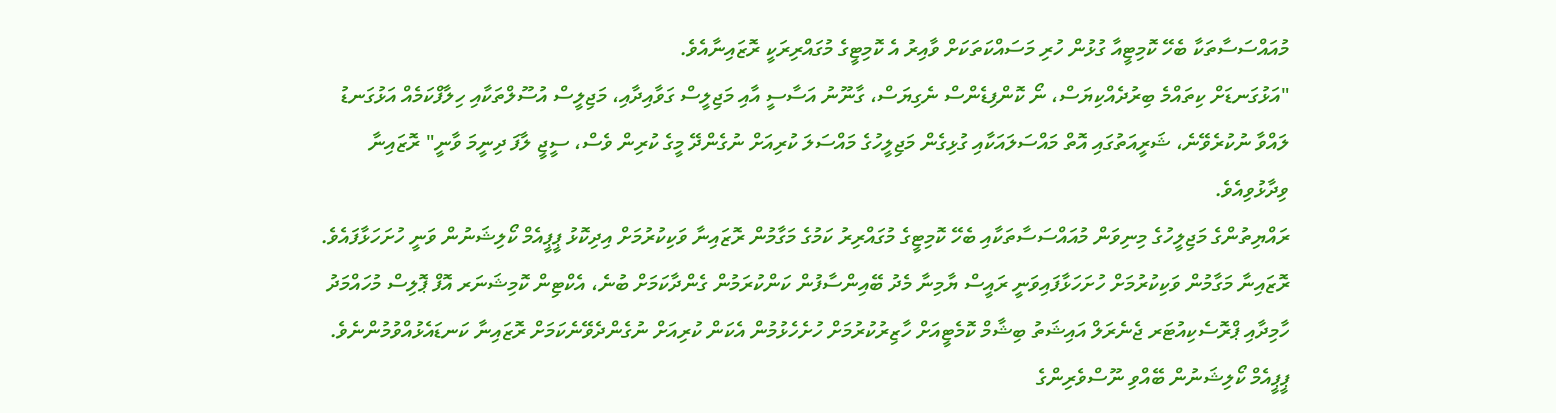މުއައްސަސާތަކާ ބެހޭ ކޮމިޓީއާ ގުޅުން ހުރި މަސައްކަތަކަށް ވާއިރު އެ ކޮމިޓީގެ މުގައްރިރަކީ ރޮޒައިނާއެވެ.
"އަޅުގަނޑަށް ކިތައްމެ ބިރުދެއްކިޔަސް، ނޯ ކޮންފިޑެންސް ނެގިޔަސް، ގާނޫނު އަސާސީ އާއި މަޖިލީސް ގަވާއިދާއި، މަޖިލީސް އުސޫލްތަކާއި ހިލާފްކަމެއް އަޅުގަނޑު ލައްވާ ނުކުރެވޭނެ، ޝަރީއަތުގައި އޮތް މައްސަލައަކާއި ގުޅިގެން މަޖިލީހުގެ މައްސަލަ ކުރިއަށް ނުގެންދޭ މީގެ ކުރިން ވެސް، ސީޖީ ލާފަ ދިނީމަ ވާނީ" ރޮޒައިނާ ވިދާޅުވިއެވެ.
ރައްޔިތުންގެ މަޖިލީހުގެ މިނިވަން މުއައްސަސާތަކާއި ބެހޭ ކޮމިޓީގެ މުގައްރިރު ކަމުގެ މަގާމުން ރޮޒައިނާ ވަކިކުރުމަށް އިދިކޮޅު ޕީޕީއެމް ކޯލިޝަނުން ވަނީ ހުށަހަޅާފައެވެ. ރޮޒައިނާ މަގާމުން ވަކިކުރުމަށް ހުށަހަޅާފައިވަނީ ރައީސް ޔާމިނާ މެދު ބޭއިންސާފުން ކަންކުރަމުން ގެންދާކަމަށް ބުނެ، އެކްޓިން ކޮމިޝަނަރ އޮފް ޕޮލިސް މުހައްމަދު ހާމިދާއި ޕްރޮސެކިއުޓަރ ޖެނެރަލް އައިޝަތު ބިޝާމް ކޮމެޓީއަށް ހާޒިރުކުރުމަށް ހުށެހެޅުމުން އެކަން ކުރިއަށް ނުގެންދެވޭނެކަމަށް ރޮޒައިނާ ކަނޑައެޅުއްވުމުންނެވެ.
ޕީޕީއެމް ކޯލިޝަނުން ބޭއްވި ނޫސްވެރިންގެ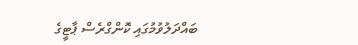ބައްދަލުވުމުގައި ކޮންގްރެސް ޕާޓީގެ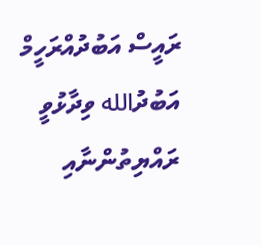ރައީސް އަބުދުއްރަހީމް އަބުދުالله ވިދާޅުވީ ރައްޔިތުންނާއި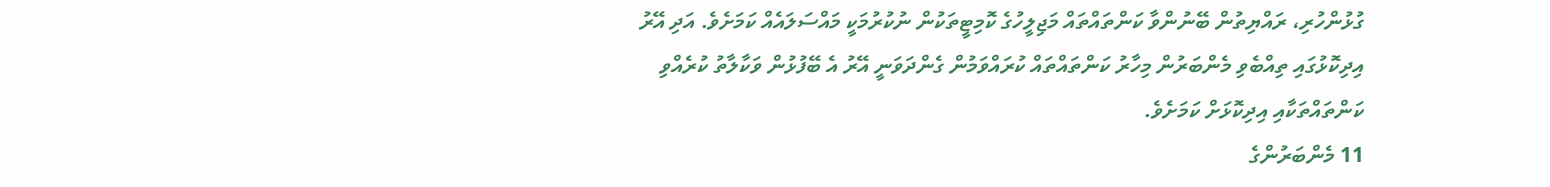ގުޅުންހުރި، ރައްޔިތުން ބޭނުންވާ ކަންތައްތައް މަޖިލީހުގެ ކޮމިޓީތަކުން ނުކުރުމަކީ މައްސަލައެއް ކަމަށެވެ. އަދި އޭރު އިދިކޮޅުގައި ތިއްބެވި މެންބަރުން މިހާރު ކަންތައްތައް ކުރައްވަމުން ގެންދަވަނީ އޭރު އެ ބޭފުޅުން ވަކާލާތު ކުރެއްވި ކަންތައްތަކާއި އިދިކޮޅަށް ކަމަށެވެ.
11 މެންބަރުންގެ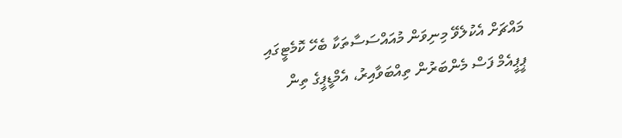މައްޗަށް އެކުލެވޭ މިނިވަން މުއައްސަސާތަކާ ބެހޭ ކޮމެޓީގައި ޕީޕީއެމް ފަސް މެންބަރުން ތިއްބަވާއިރު، އެމްޑީޕީގެ ތިން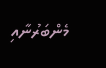މެންބަރުނާއި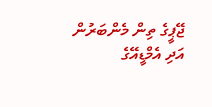ޖޭޕީގެ ތިން މެންބަރުން އަދި އެމްޑީއޭގެ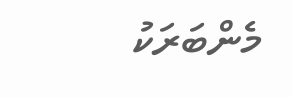މެންބަރަކު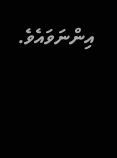އިންނަވައެވެ.